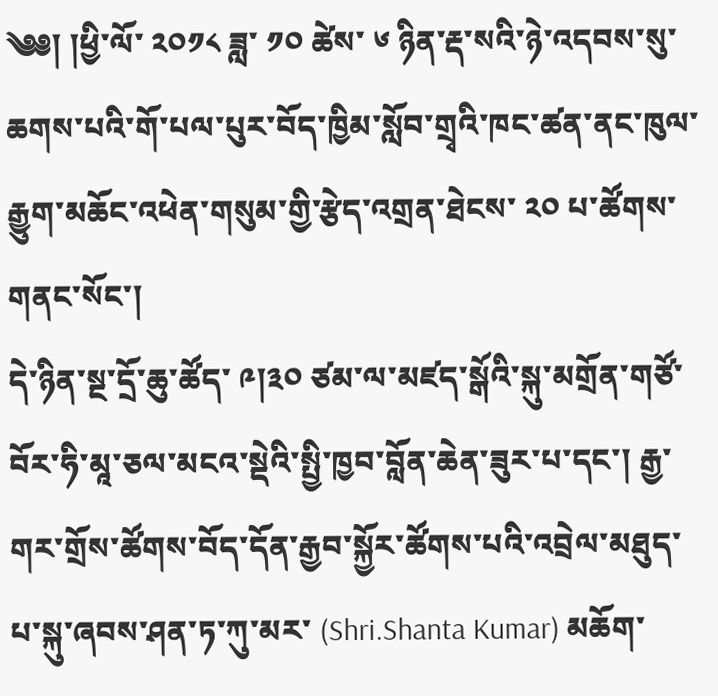༄༅། །ཕྱི་ལོ་ ༢༠༡༨ ཟླ་ ༡༠ ཚེས་ ༦ ཉིན་རྡ་སའི་ཉེ་འདབས་སུ་ཆགས་པའི་གོ་པལ་པུར་བོད་ཁྱིམ་སློབ་གྲྭའི་ཁང་ཚན་ནང་ཁུལ་རྒྱུག་མཆོང་འཕེན་གསུམ་གྱི་རྩེད་འགྲན་ཐེངས་ ༢༠ པ་ཚོགས་གནང་སོང་།
དེ་ཉིན་སྔ་དྲོ་ཆུ་ཚོད་ ༩།༣༠ ཙམ་ལ་མཛད་སྒོའི་སྐུ་མགྲོན་གཙོ་བོར་ཧི་མཱ་ཅལ་མངའ་སྡེའི་སྤྱི་ཁྱབ་བློན་ཆེན་ཟུར་པ་དང་། རྒྱ་གར་གྲོས་ཚོགས་བོད་དོན་རྒྱབ་སྐྱོར་ཚོགས་པའི་འབྲེལ་མཐུད་པ་སྐུ་ཞབས་ཤན་ཏ་ཀུ་མར་ (Shri.Shanta Kumar) མཆོག་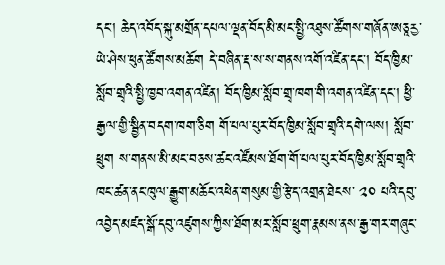དང་། ཆེད་འབོད་སྐུ་མགྲོན་དཔལ་ལྡན་བོད་མི་མང་སྤྱི་འཐུས་ཚོགས་གཞོན་ཨཅཱརྱ་ཡེ་ཤེས་ཕུན་ཚོགས་མཆོག དེ་བཞིན་རྡ་ས་ས་གནས་འགོ་འཛིན་དང་། བོད་ཁྱིམ་སློབ་གྲྭའི་སྤྱི་ཁྱབ་འགན་འཛིན། བོད་ཁྱིམ་སློབ་གྲྭ་ཁག་གི་འགན་འཛིན་དང་། ཕྱི་རྒྱལ་གྱི་སྦྱིན་བདག་ཁག་ཅིག གོ་པལ་པུར་བོད་ཁྱིམ་སློབ་གྲྭའི་དགེ་ལས། སློབ་ཕྲུག ས་གནས་མི་མང་བཅས་ཚང་འཛོམས་ཐོག་གོ་པལ་པུར་བོད་ཁྱིམ་སློབ་གྲྭའི་ཁང་ཚན་ནང་ཁུལ་རྒྱུག་མཆོང་འཕེན་གསུམ་གྱི་རྩེད་འགྲན་ཐེངས་ ༢༠ པའི་དབུ་འབྱེད་མཛད་སྒོ་དབུ་འཛུགས་ཀྱིས་ཐོག་མར་སློབ་ཕྲུག་རྣམས་ནས་རྒྱ་གར་གཞུང་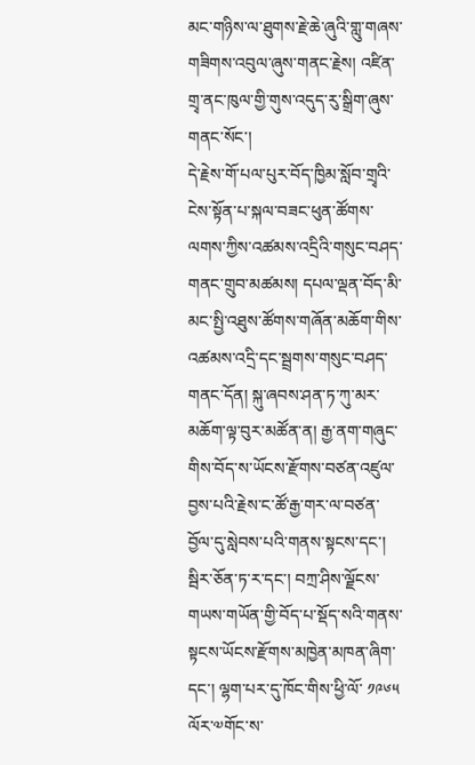མང་གཉིས་ལ་ཐུགས་རྗེ་ཆེ་ཞུའི་གླུ་གཞས་གཟིགས་འབུལ་ཞུས་གནང་རྗེས། འཛིན་གྲྭ་ནང་ཁུལ་གྱི་གུས་འདུད་རུ་སྒྲིག་ཞུས་གནང་སོང་།
དེ་རྗེས་གོ་པལ་པུར་བོད་ཁྱིམ་སློབ་གྲྭའི་ངེས་སྟོན་པ་སྐལ་བཟང་ཕུན་ཚོགས་ལགས་ཀྱིས་འཚམས་འདྲིའི་གསུང་བཤད་གནང་གྲུབ་མཚམས། དཔལ་ལྡན་བོད་མི་མང་སྤྱི་འཐུས་ཚོགས་གཞོན་མཆོག་གིས་འཚམས་འདྲི་དང་སྦྲགས་གསུང་བཤད་གནང་དོན། སྐུ་ཞབས་ཤན་ཏ་ཀུ་མར་མཆོག་ལྟ་བུར་མཚོན་ན། རྒྱ་ནག་གཞུང་གིས་བོད་ས་ཡོངས་རྫོགས་བཙན་འཛུལ་བྱས་པའི་རྗེས་ང་ཚོ་རྒྱ་གར་ལ་བཙན་བྱོལ་དུ་སླེབས་པའི་གནས་སྟངས་དང་། སྦིར་ཅོན་ཏ་ར་དང་། བཀྲ་ཤིས་ལྗོངས་གཡས་གཡོན་གྱི་བོད་པ་སྡོད་སའི་གནས་སྟངས་ཡོངས་རྫོགས་མཁྱེན་མཁན་ཞིག་དང་། ལྷག་པར་དུ་ཁོང་གིས་ཕྱི་ལོ་ ༡༩༦༥ ལོར་༧གོང་ས་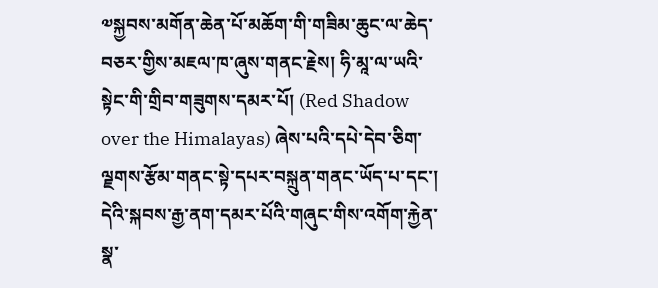༧སྐྱབས་མགོན་ཆེན་པོ་མཆོག་གི་གཟིམ་ཆུང་ལ་ཆེད་བཅར་གྱིས་མཇལ་ཁ་ཞུས་གནང་རྗེས། ཧི་མཱ་ལ་ཡའི་སྟེང་གི་གྲིབ་གཟུགས་དམར་པོ། (Red Shadow over the Himalayas) ཞེས་པའི་དཔེ་དེབ་ཅིག་ལྗགས་རྩོམ་གནང་སྟེ་དཔར་བསྐྲུན་གནང་ཡོད་པ་དང་། དེའི་སྐབས་རྒྱ་ནག་དམར་པོའི་གཞུང་གིས་འགོག་རྐྱེན་སྣ་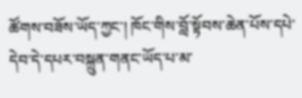ཚོགས་བཟོས་ཡོད་ཀྱང་། ཁོང་གིས་བློ་སྟོབས་ཆེན་པོས་དཔེ་དེབ་དེ་དཔར་བསྐྲུན་གནང་ཡོད་པ་མ་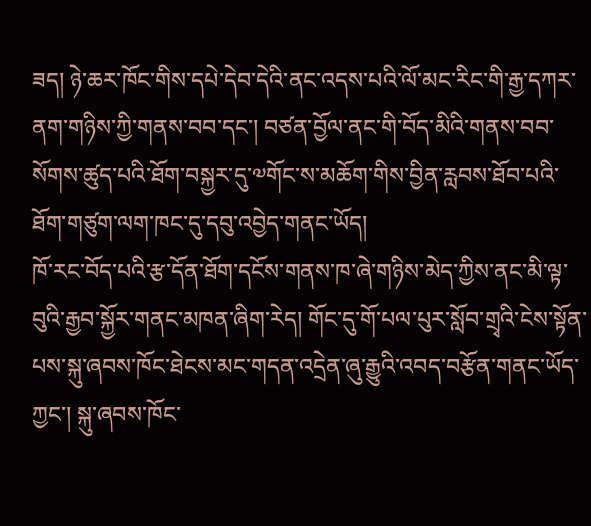ཟད། ཉེ་ཆར་ཁོང་གིས་དཔེ་དེབ་དེའི་ནང་འདས་པའི་ལོ་མང་རིང་གི་རྒྱ་དཀར་ནག་གཉིས་ཀྱི་གནས་བབ་དང་། བཙན་བྱོལ་ནང་གི་བོད་མིའི་གནས་བབ་སོགས་ཚུད་པའི་ཐོག་བསྐྱར་དུ་༧གོང་ས་མཆོག་གིས་བྱིན་རླབས་ཐོབ་པའི་ཐོག་གཙུག་ལག་ཁང་དུ་དབུ་འབྱེད་གནང་ཡོད།
ཁོ་རང་བོད་པའི་རྩ་དོན་ཐོག་དངོས་གནས་ཁ་ཞེ་གཉིས་མེད་ཀྱིས་ནང་མི་ལྟ་བུའི་རྒྱབ་སྐྱོར་གནང་མཁན་ཞིག་རེད། གོང་དུ་གོ་པལ་པུར་སློབ་གྲྭའི་ངེས་སྟོན་པས་སྐུ་ཞབས་ཁོང་ཐེངས་མང་གདན་འདྲེན་ཞུ་རྒྱུའི་འབད་བརྩོན་གནང་ཡོད་ཀྱང་། སྐུ་ཞབས་ཁོང་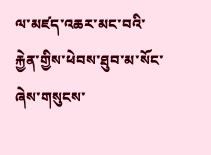ལ་མཛད་འཆར་མང་བའི་རྐྱེན་གྱིས་ཕེབས་ཐུབ་མ་སོང་ཞེས་གསུངས་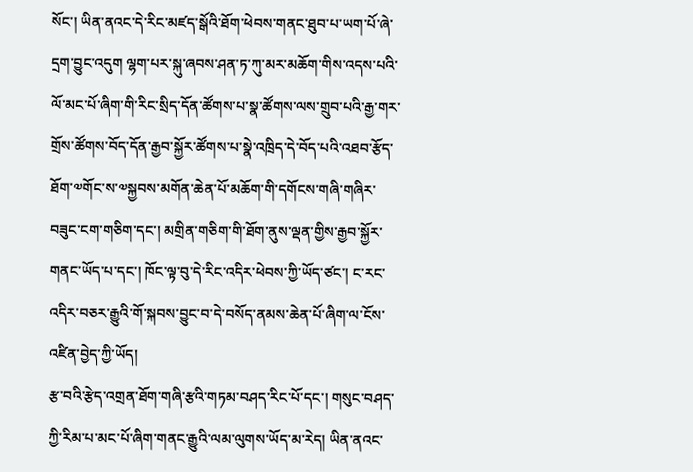སོང་། ཡིན་ནའང་དེ་རིང་མཛད་སྒོའི་ཐོག་ཕེབས་གནང་ཐུབ་པ་ཡག་པོ་ཞེ་དྲག་བྱུང་འདུག ལྷག་པར་སྐུ་ཞབས་ཤན་ཏ་ཀུ་མར་མཆོག་གིས་འདས་པའི་ལོ་མང་པོ་ཞིག་གི་རིང་སྲིད་དོན་ཚོགས་པ་སྣ་ཚོགས་ལས་གྲུབ་པའི་རྒྱ་གར་གྲོས་ཚོགས་བོད་དོན་རྒྱབ་སྐྱོར་ཚོགས་པ་སྣེ་འཁྲིད་དེ་བོད་པའི་འཐབ་རྩོད་ཐོག་༧གོང་ས་༧སྐྱབས་མགོན་ཆེན་པོ་མཆོག་གི་དགོངས་གཞི་གཞིར་བཟུང་ངག་གཅིག་དང་། མགྲིན་གཅིག་གི་ཐོག་ནུས་ལྡན་གྱིས་རྒྱབ་སྐྱོར་གནང་ཡོད་པ་དང་། ཁོང་ལྟ་བུ་དེ་རིང་འདིར་ཕེབས་ཀྱི་ཡོད་ཙང་། ང་རང་འདིར་བཅར་རྒྱུའི་གོ་སྐབས་བྱུང་བ་དེ་བསོད་ནམས་ཆེན་པོ་ཞིག་ལ་ངོས་འཛིན་བྱེད་ཀྱི་ཡོད།
རྩ་བའི་རྩེད་འགྲན་ཐོག་གཞི་རྩའི་གཏམ་བཤད་རིང་པོ་དང་། གསུང་བཤད་ཀྱི་རིམ་པ་མང་པོ་ཞིག་གནང་རྒྱུའི་ལམ་ལུགས་ཡོད་མ་རེད། ཡིན་ནའང་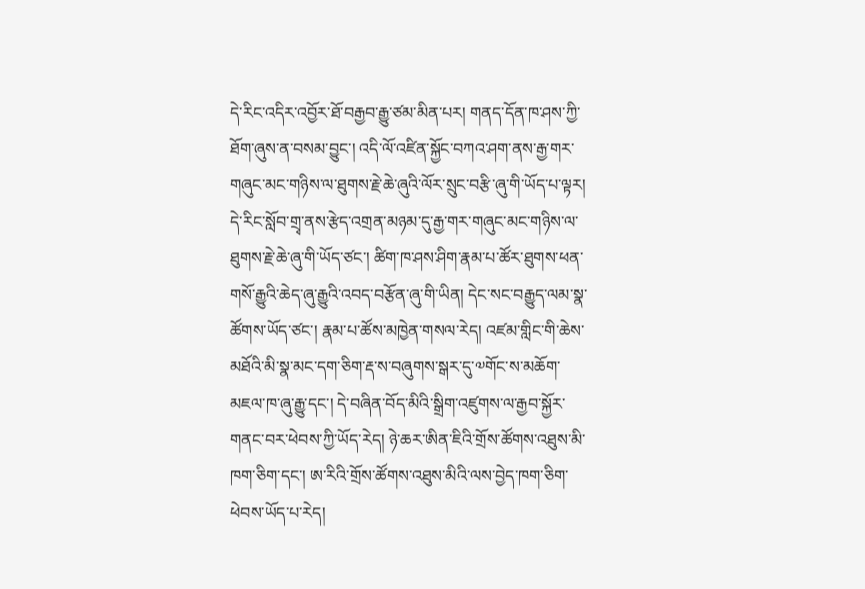དེ་རིང་འདིར་འབྱོར་ཐོ་བརྒྱབ་རྒྱུ་ཙམ་མིན་པར། གནད་དོན་ཁ་ཤས་ཀྱི་ཐོག་ཞུས་ན་བསམ་བྱུང་། འདི་ལོ་འཛིན་སྐྱོང་བཀའ་ཤག་ནས་རྒྱ་གར་གཞུང་མང་གཉིས་ལ་ཐུགས་རྗེ་ཆེ་ཞུའི་ལོར་སྲུང་བརྩི་ཞུ་གི་ཡོད་པ་ལྟར། དེ་རིང་སློབ་གྲྭ་ནས་རྩེད་འགྲན་མཉམ་དུ་རྒྱ་གར་གཞུང་མང་གཉིས་ལ་ཐུགས་རྗེ་ཆེ་ཞུ་གི་ཡོད་ཙང་། ཚིག་ཁ་ཤས་ཤིག་རྣམ་པ་ཚོར་ཐུགས་ཕན་གསོ་རྒྱུའི་ཆེད་ཞུ་རྒྱུའི་འབད་བརྩོན་ཞུ་གི་ཡིན། དེང་སང་བརྒྱུད་ལམ་སྣ་ཚོགས་ཡོད་ཙང་། རྣམ་པ་ཚོས་མཁྱེན་གསལ་རེད། འཛམ་གླིང་གི་ཆེས་མཐོའི་མི་སྣ་མང་དག་ཅིག་རྡ་ས་བཞུགས་སྒར་དུ་༧གོང་ས་མཆོག་མཇལ་ཁ་ཞུ་རྒྱུ་དང་། དེ་བཞིན་བོད་མིའི་སྒྲིག་འཛུགས་ལ་རྒྱབ་སྐྱོར་གནང་བར་ཕེབས་ཀྱི་ཡོད་རེད། ཉེ་ཆར་ཨིན་ཇིའི་གྲོས་ཚོགས་འཐུས་མི་ཁག་ཅིག་དང་། ཨ་རིའི་གྲོས་ཚོགས་འཐུས་མིའི་ལས་བྱེད་ཁག་ཅིག་ཕེབས་ཡོད་པ་རེད།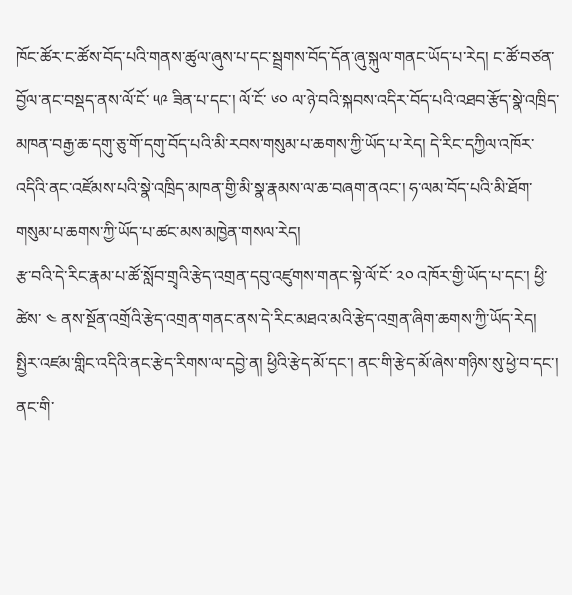ཁོང་ཚོར་ང་ཚོས་བོད་པའི་གནས་ཚུལ་ཞུས་པ་དང་སྦྲགས་བོད་དོན་ཞུ་སྐུལ་གནང་ཡོད་པ་རེད། ང་ཚོ་བཙན་བྱོལ་ནང་བསྡད་ནས་ལོ་ངོ་ ༥༩ ཟིན་པ་དང་། ལོ་ངོ་ ༦༠ ལ་ཉེ་བའི་སྐབས་འདིར་བོད་པའི་འཐབ་རྩོད་སྣེ་འཁྲིད་མཁན་བརྒྱ་ཆ་དགུ་ཅུ་གོ་དགུ་བོད་པའི་མི་རབས་གསུམ་པ་ཆགས་ཀྱི་ཡོད་པ་རེད། དེ་རིང་དཀྱིལ་འཁོར་འདིའི་ནང་འཛོམས་པའི་སྣེ་འཁྲིད་མཁན་གྱི་མི་སྣ་རྣམས་ལ་ཆ་བཞག་ནའང་། ཧ་ལམ་བོད་པའི་མི་ཐོག་གསུམ་པ་ཆགས་ཀྱི་ཡོད་པ་ཚང་མས་མཁྱེན་གསལ་རེད།
རྩ་བའི་དེ་རིང་རྣམ་པ་ཚོ་སློབ་གྲྭའི་རྩེད་འགྲན་དབུ་འཛུགས་གནང་སྟེ་ལོ་ངོ་ ༢༠ འཁོར་གྱི་ཡོད་པ་དང་། ཕྱི་ཚེས་ ༤ ནས་སྔོན་འགྲོའི་རྩེད་འགྲན་གནང་ནས་དེ་རིང་མཐའ་མའི་རྩེད་འགྲན་ཞིག་ཆགས་ཀྱི་ཡོད་རེད། སྤྱིར་འཛམ་གླིང་འདིའི་ནང་རྩེད་རིགས་ལ་དབྱེ་ན། ཕྱིའི་རྩེད་མོ་དང་། ནང་གི་རྩེད་མོ་ཞེས་གཉིས་སུ་ཕྱེ་བ་དང་། ནང་གི་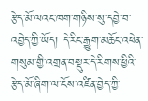རྩེད་མོ་ལའང་ཁག་གཉིས་སུ་དབྱེ་བ་འབྱེད་ཀྱི་ཡོད། དེ་རིང་རྒྱུག་མཆོང་འཕེན་གསུམ་གྱི་འགྲན་བསྡུར་དེ་རིགས་ཕྱིའི་རྩེད་མོ་ཞིག་ལ་ངོས་འཛིན་བྱེད་ཀྱི་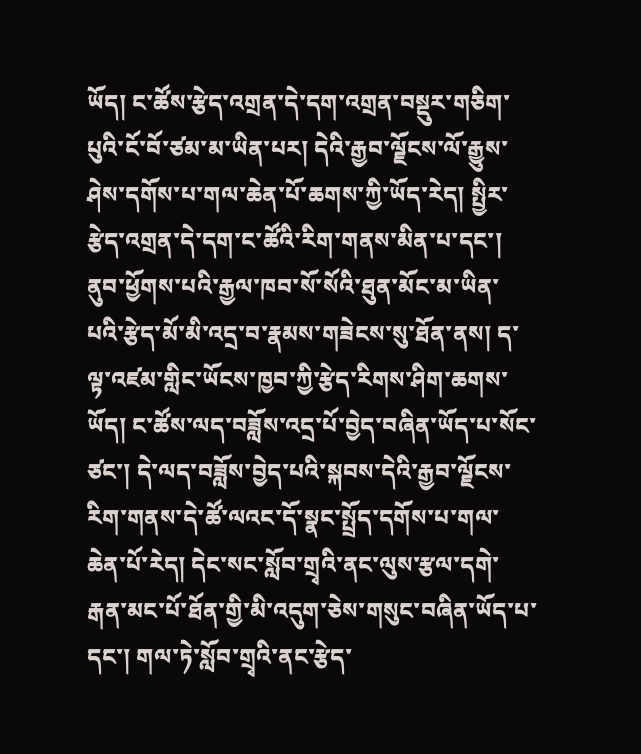ཡོད། ང་ཚོས་རྩེད་འགྲན་དེ་དག་འགྲན་བསྡུར་གཅིག་པུའི་ངོ་བོ་ཙམ་མ་ཡིན་པར། དེའི་རྒྱབ་ལྗོངས་ལོ་རྒྱུས་ཤེས་དགོས་པ་གལ་ཆེན་པོ་ཆགས་ཀྱི་ཡོད་རེད། སྤྱིར་རྩེད་འགྲན་དེ་དག་ང་ཚོའི་རིག་གནས་མིན་པ་དང་། ནུབ་ཕྱོགས་པའི་རྒྱལ་ཁབ་སོ་སོའི་ཐུན་མོང་མ་ཡིན་པའི་རྩེད་མོ་མི་འདྲ་བ་རྣམས་གཟེངས་སུ་ཐོན་ནས། ད་ལྟ་འཛམ་གླིང་ཡོངས་ཁྱབ་ཀྱི་རྩེད་རིགས་ཤིག་ཆགས་ཡོད། ང་ཚོས་ལད་བཟློས་འདྲ་པོ་བྱེད་བཞིན་ཡོད་པ་སོང་ཙང་། དེ་ལད་བཟློས་བྱེད་པའི་སྐབས་དེའི་རྒྱབ་ལྗོངས་རིག་གནས་དེ་ཚོ་ལའང་དོ་སྣང་སྤྲོད་དགོས་པ་གལ་ཆེན་པོ་རེད། དེང་སང་སློབ་གྲྭའི་ནང་ལུས་རྩལ་དགེ་རྒན་མང་པོ་ཐོན་གྱི་མི་འདུག་ཅེས་གསུང་བཞིན་ཡོད་པ་དང་། གལ་ཏེ་སློབ་གྲྭའི་ནང་རྩེད་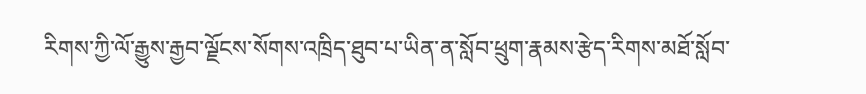རིགས་ཀྱི་ལོ་རྒྱུས་རྒྱབ་ལྗོངས་སོགས་འཁྲིད་ཐུབ་པ་ཡིན་ན་སློབ་ཕྲུག་རྣམས་རྩེད་རིགས་མཐོ་སློབ་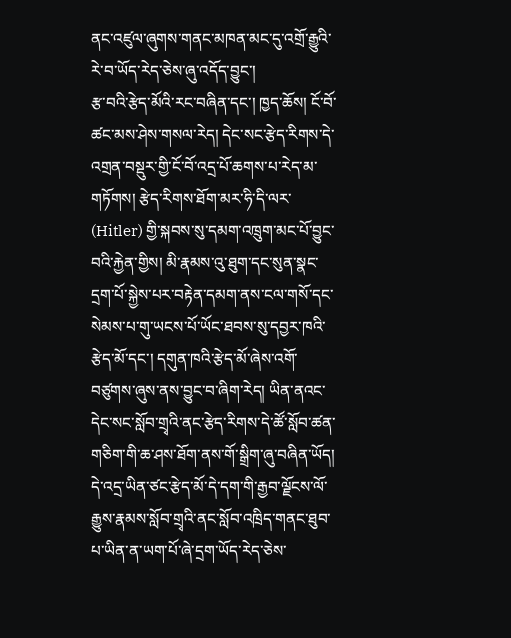ནང་འཛུལ་ཞུགས་གནང་མཁན་མང་དུ་འགྲོ་རྒྱུའི་རེ་བ་ཡོད་རེད་ཅེས་ཞུ་འདོད་བྱུང་།
རྩ་བའི་རྩེད་མོའི་རང་བཞིན་དང་། ཁྱད་ཆོས། ངོ་བོ་ཚང་མས་ཤེས་གསལ་རེད། དེང་སང་རྩེད་རིགས་དེ་འགྲན་བསྡུར་གྱི་ངོ་བོ་འདྲ་པོ་ཆགས་པ་རེད་མ་གཏོགས། རྩེད་རིགས་ཐོག་མར་ཧི་དི་ལར་ (Hitler) གྱི་སྐབས་སུ་དམག་འཁྲུག་མང་པོ་བྱུང་བའི་རྐྱེན་གྱིས། མི་རྣམས་འུ་ཐུག་དང་སུན་སྣང་དྲག་པོ་སྐྱེས་པར་བརྟེན་དམག་ནས་ངལ་གསོ་དང་སེམས་པ་གུ་ཡངས་པོ་ཡོང་ཐབས་སུ་དབྱར་ཁའི་རྩེད་མོ་དང་། དགུན་ཁའི་རྩེད་མོ་ཞེས་འགོ་བཙུགས་ཞུས་ནས་བྱུང་བ་ཞིག་རེད། ཡིན་ནའང་དེང་སང་སློབ་གྲྭའི་ནང་རྩེད་རིགས་དེ་ཚོ་སློབ་ཚན་གཅིག་གི་ཆ་ཤས་ཐོག་ནས་གོ་སྒྲིག་ཞུ་བཞིན་ཡོད། དེ་འདྲ་ཡིན་ཙང་རྩེད་མོ་དེ་དག་གི་རྒྱབ་ལྗོངས་ལོ་རྒྱུས་རྣམས་སློབ་གྲྭའི་ནང་སློབ་འཁྲིད་གནང་ཐུབ་པ་ཡིན་ན་ཡག་པོ་ཞེ་དྲག་ཡོད་རེད་ཅེས་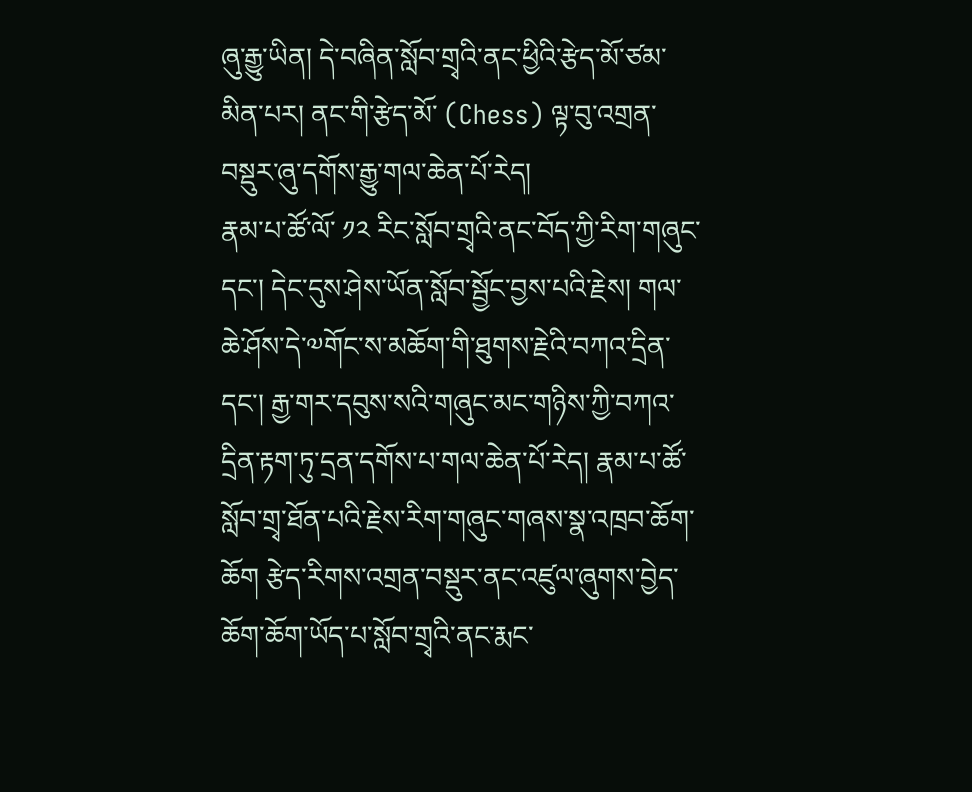ཞུ་རྒྱུ་ཡིན། དེ་བཞིན་སློབ་གྲྭའི་ནང་ཕྱིའི་རྩེད་མོ་ཙམ་མིན་པར། ནང་གི་རྩེད་མོ་ (Chess) ལྟ་བུ་འགྲན་བསྡུར་ཞུ་དགོས་རྒྱུ་གལ་ཆེན་པོ་རེད།
རྣམ་པ་ཚོ་ལོ་ ༡༢ རིང་སློབ་གྲྭའི་ནང་བོད་ཀྱི་རིག་གཞུང་དང་། དེང་དུས་ཤེས་ཡོན་སློབ་སྦྱོང་བྱས་པའི་རྗེས། གལ་ཆེ་ཤོས་དེ་༧གོང་ས་མཆོག་གི་ཐུགས་རྗེའི་བཀའ་དྲིན་དང་། རྒྱ་གར་དབུས་སའི་གཞུང་མང་གཉིས་ཀྱི་བཀའ་དྲིན་རྟག་ཏུ་དྲན་དགོས་པ་གལ་ཆེན་པོ་རེད། རྣམ་པ་ཚོ་སློབ་གྲྭ་ཐོན་པའི་རྗེས་རིག་གཞུང་གཞས་སྣ་འཁྲབ་ཆོག་ཆོག རྩེད་རིགས་འགྲན་བསྡུར་ནང་འཛུལ་ཞུགས་བྱེད་ཆོག་ཆོག་ཡོད་པ་སློབ་གྲྭའི་ནང་རྨང་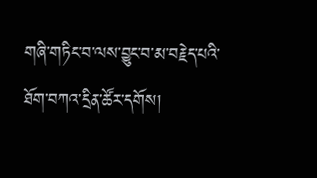གཞི་གཏིང་བ་ལས་བྱུང་བ་མ་བརྗེད་པའི་ཐོག་བཀའ་དྲིན་ཚོར་དགོས།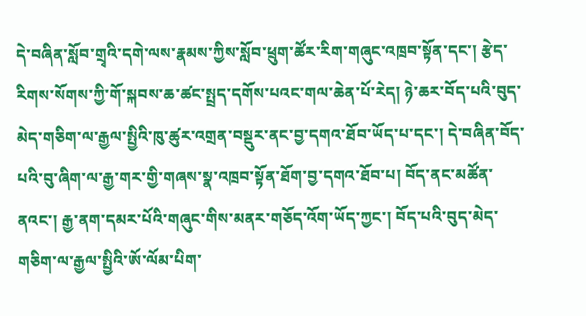དེ་བཞིན་སློབ་གྲྭའི་དགེ་ལས་རྣམས་ཀྱིས་སློབ་ཕྲུག་ཚོར་རིག་གཞུང་འཁྲབ་སྟོན་དང་། རྩེད་རིགས་སོགས་ཀྱི་གོ་སྐབས་ཆ་ཚང་སྤྲད་དགོས་པའང་གལ་ཆེན་པོ་རེད། ཉེ་ཆར་བོད་པའི་བུད་མེད་གཅིག་ལ་རྒྱལ་སྤྱིའི་ཁུ་ཚུར་འགྲན་བསྡུར་ནང་བྱ་དགའ་ཐོབ་ཡོད་པ་དང་། དེ་བཞིན་བོད་པའི་བུ་ཞིག་ལ་རྒྱ་གར་གྱི་གཞས་སྣ་འཁྲབ་སྟོན་ཐོག་བྱ་དགའ་ཐོབ་པ། བོད་ནང་མཚོན་ནའང་། རྒྱ་ནག་དམར་པོའི་གཞུང་གིས་མནར་གཅོད་འོག་ཡོད་ཀྱང་། བོད་པའི་བུད་མེད་གཅིག་ལ་རྒྱལ་སྤྱིའི་ཨོ་ལོམ་པིག་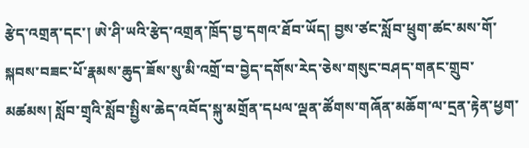རྩེད་འགྲན་དང་། ཨེ་ཤི་ཡའི་རྩེད་འགྲན་ཁྲོད་བྱ་དགའ་ཐོབ་ཡོད། བྱས་ཙང་སློབ་ཕྲུག་ཚང་མས་གོ་སྐབས་བཟང་པོ་རྣམས་ཆུད་ཟོས་སུ་མི་འགྲོ་བ་བྱེད་དགོས་རེད་ཅེས་གསུང་བཤད་གནང་གྲུབ་མཚམས། སློབ་གྲྭའི་སློབ་སྤྱིས་ཆེད་འབོད་སྐུ་མགྲོན་དཔལ་ལྡན་ཚོགས་གཞོན་མཆོག་ལ་དྲན་རྟེན་ཕྱག་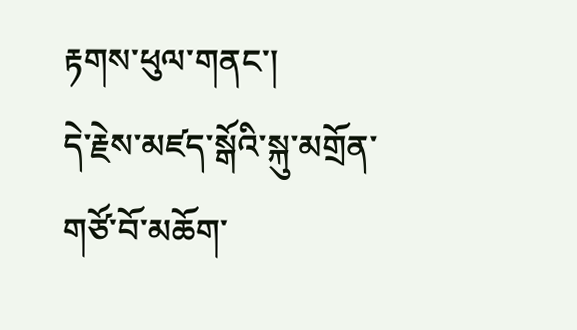རྟགས་ཕུལ་གནང་།
དེ་རྗེས་མཛད་སྒོའི་སྐུ་མགྲོན་གཙོ་བོ་མཆོག་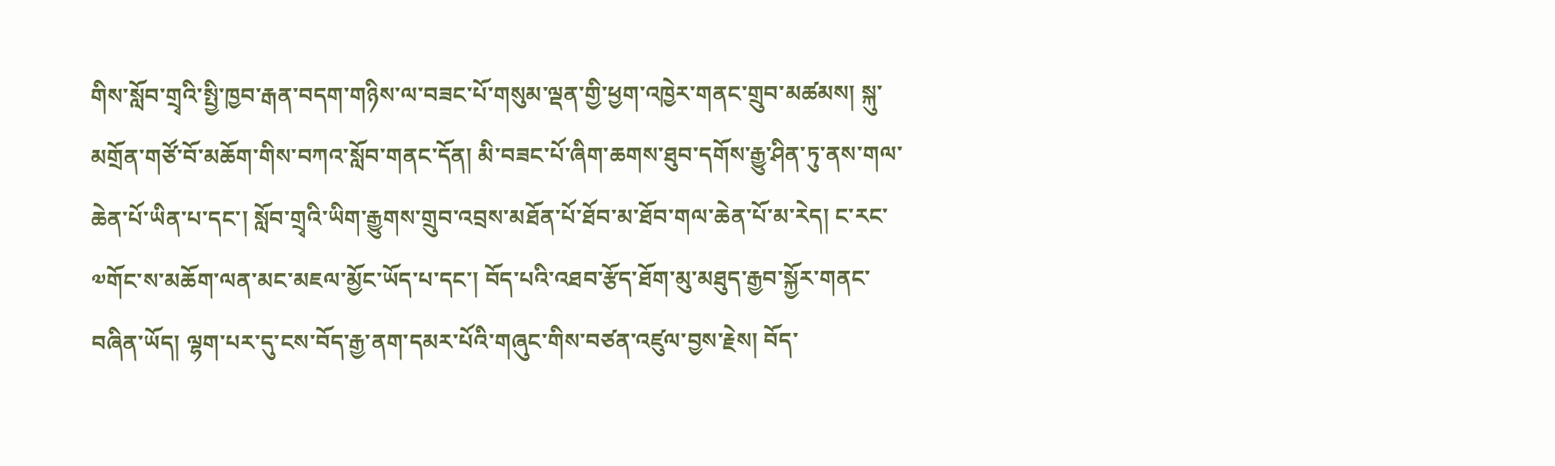གིས་སློབ་གྲྭའི་སྤྱི་ཁྱབ་རྒན་བདག་གཉིས་ལ་བཟང་པོ་གསུམ་ལྡན་གྱི་ཕྱག་འཁྱེར་གནང་གྲུབ་མཚམས། སྐུ་མགྲོན་གཙོ་བོ་མཆོག་གིས་བཀའ་སློབ་གནང་དོན། མི་བཟང་པོ་ཞིག་ཆགས་ཐུབ་དགོས་རྒྱུ་ཤིན་ཏུ་ནས་གལ་ཆེན་པོ་ཡིན་པ་དང་། སློབ་གྲྭའི་ཡིག་རྒྱུགས་གྲུབ་འབྲས་མཐོན་པོ་ཐོབ་མ་ཐོབ་གལ་ཆེན་པོ་མ་རེད། ང་རང་༧གོང་ས་མཆོག་ལན་མང་མཇལ་མྱོང་ཡོད་པ་དང་། བོད་པའི་འཐབ་རྩོད་ཐོག་མུ་མཐུད་རྒྱབ་སྐྱོར་གནང་བཞིན་ཡོད། ལྷག་པར་དུ་ངས་བོད་རྒྱ་ནག་དམར་པོའི་གཞུང་གིས་བཙན་འཛུལ་བྱས་རྗེས། བོད་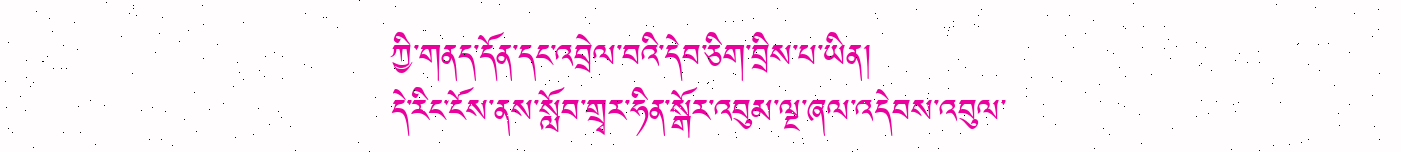ཀྱི་གནད་དོན་དང་འབྲེལ་བའི་དེབ་ཅིག་བྲིས་པ་ཡིན།
དེ་རིང་ངོས་ནས་སློབ་གྲྭར་ཧིན་སྒོར་འབུམ་ལྔ་ཞལ་འདེབས་འབུལ་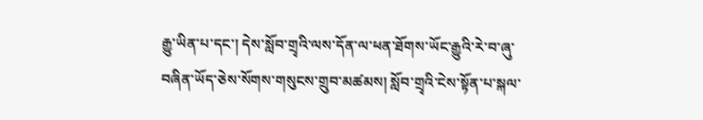རྒྱུ་ཡིན་པ་དང་། དེས་སློབ་གྲྭའི་ལས་དོན་ལ་ཕན་ཐོགས་ཡོང་རྒྱུའི་རེ་བ་ཞུ་བཞིན་ཡོད་ཅེས་སོགས་གསུངས་གྲུབ་མཚམས། སློབ་གྲྭའི་ངེས་སྟོན་པ་སྐལ་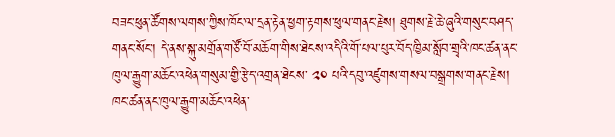བཟང་ཕུན་ཚོགས་ལགས་ཀྱིས་ཁོང་ལ་དྲན་རྟེན་ཕྱག་རྟགས་ཕུལ་གནང་རྗེས། ཐུགས་རྗེ་ཆེ་ཞུའི་གསུང་བཤད་གནང་སོང་། དེ་ནས་སྐུ་མགྲོན་གཙོ་བོ་མཆོག་གིས་ཐེངས་འདིའི་གོ་པལ་པུར་བོད་ཁྱིམ་སློབ་གྲྭའི་ཁང་ཚན་ནང་ཁུལ་རྒྱུག་མཆོང་འཕེན་གསུམ་གྱི་རྩེད་འགྲན་ཐེངས་ ༢༠ པའི་དབུ་འཛུགས་གསལ་བསྒྲགས་གནང་རྗེས། ཁང་ཚན་ནང་ཁུལ་རྒྱུག་མཆོང་འཕེན་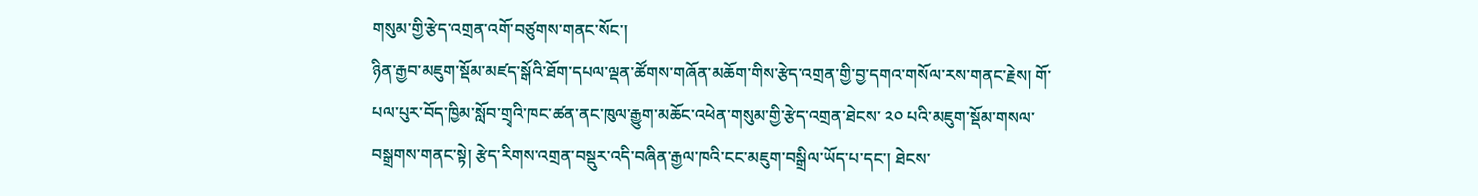གསུམ་གྱི་རྩེད་འགྲན་འགོ་བཙུགས་གནང་སོང་།
ཉིན་རྒྱབ་མཇུག་སྡོམ་མཛད་སྒོའི་ཐོག་དཔལ་ལྡན་ཚོགས་གཞོན་མཆོག་གིས་རྩེད་འགྲན་གྱི་བྱ་དགའ་གསོལ་རས་གནང་རྗེས། གོ་པལ་པུར་བོད་ཁྱིམ་སློབ་གྲྭའི་ཁང་ཚན་ནང་ཁུལ་རྒྱུག་མཆོང་འཕེན་གསུམ་གྱི་རྩེད་འགྲན་ཐེངས་ ༢༠ པའི་མཇུག་སྡོམ་གསལ་བསྒྲགས་གནང་སྟེ། རྩེད་རིགས་འགྲན་བསྡུར་འདི་བཞིན་རྒྱལ་ཁའི་ངང་མཇུག་བསྒྲིལ་ཡོད་པ་དང་། ཐེངས་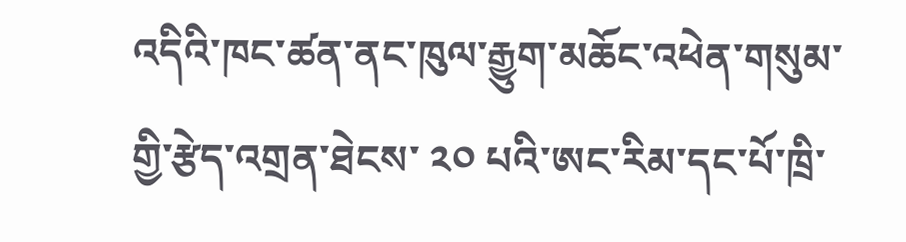འདིའི་ཁང་ཚན་ནང་ཁུལ་རྒྱུག་མཆོང་འཕེན་གསུམ་གྱི་རྩེད་འགྲན་ཐེངས་ ༢༠ པའི་ཨང་རིམ་དང་པོ་ཁྲི་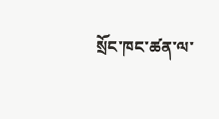སྲོང་ཁང་ཚན་ལ་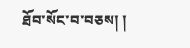ཐོབ་སོང་བ་བཅས། །